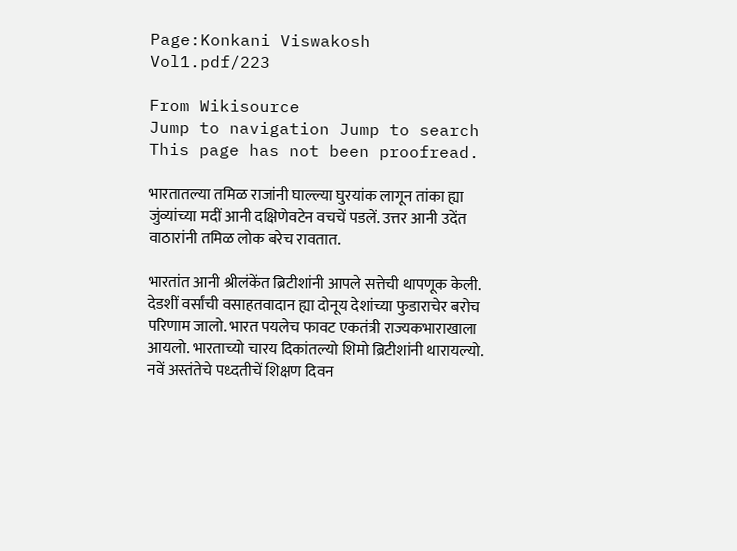Page:Konkani Viswakosh Vol1.pdf/223

From Wikisource
Jump to navigation Jump to search
This page has not been proofread.

भारतातल्या तमिळ राजांनी घाल्ल्या घुरयांक लागून तांका ह्या जुंव्यांच्या मदीं आनी दक्षिणेवटेन वचचें पडलें. उत्तर आनी उदेंत वाठारांनी तमिळ लोक बरेच रावतात.

भारतांत आनी श्रीलंकेंत ब्रिटीशांनी आपले सत्तेची थापणूक केली. देडशीं वर्सांची वसाहतवादान ह्या दोनूय देशांच्या फुडाराचेर बरोच परिणाम जालो. भारत पयलेच फावट एकतंत्री राज्यकभाराखाला आयलो. भारताच्यो चारय दिकांतल्यो शिमो ब्रिटीशांनी थारायल्यो. नवें अस्तंतेचे पध्दतीचें शिक्षण दिवन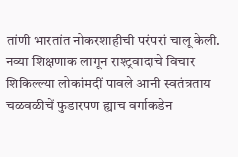तांणी भारतांत नोकरशाहीची परंपरां चालू केली. नव्या शिक्षणाक लागून राश्ट्रवादाचे विचार शिकिल्ल्या लोकांमदीं पावले आनी स्वतंत्रताय चळवळीचें फुडारपण ह्याच वर्गाकडेन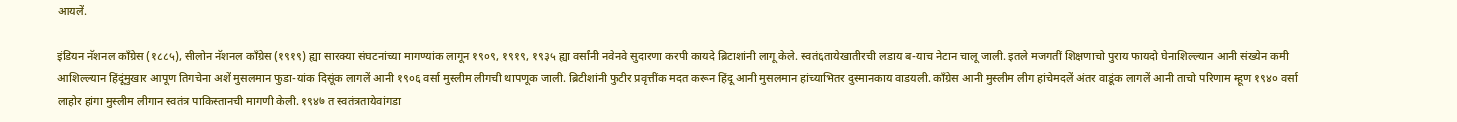आयलें.

इंडियन नॅशनल काँग्रेस (१८८५), सीलोन नॅशनल काँग्रेस (१९१९) ह्या सारक्या संघटनांच्या मागण्यांक लागून १९०९, १९१९, १९३५ ह्या वर्सांनी नवेनवे सुदारणा करपी कायदे ब्रिटाशांनी लागू केले. स्वतं६तायेखातीरची लडाय ब-याच नेटान चालू जाली. इतले मजगतीं शिक्षणाचो पुराय फायदो घेनाशिल्ल्यान आनी संख्येन कमी आशिल्ल्यान हिंदूंमुखार आपूण तिगचेना अशें मुसलमान फुडा-यांक दिसूंक लागलें आनी १९०६ वर्सा मुस्लीम लीगची थापणूक जाली. ब्रिटीशांनी फुटीर प्रवृत्तींक मदत करून हिंदू आनी मुसलमान हांच्याभितर दुस्मानकाय वाडयली. काँग्रेस आनी मुस्लीम लीग हांचेमदलें अंतर वाडूंक लागलें आनी ताचो परिणाम म्हूण १९४० वर्सा लाहोर हांगा मुस्लीम लीगान स्वतंत्र पाकिस्तानची मागणी केली. १९४७ त स्वतंत्रतायेवांगडा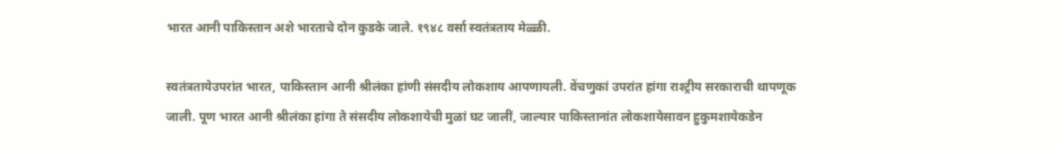भारत आनी पाकिस्तान अशे भारताचे दोन कुडके जाले. १९४८ वर्सा स्वतंत्रताय मेळ्ळी.

स्वतंत्रतायेउपरांत भारत, पाकिस्तान आनी श्रीलंका हांणी संसदीय लोकशाय आपणायली. वेंचणुकां उपरांत हांगा राश्ट्रीय सरकाराची थापणूक जाली. पूण भारत आनी श्रीलंका हांगा ते संसदीय लोकशायेची मुळां घट जालीं, जाल्यार पाकिस्तानांत लोकशायेसावन हुकुमशायेकडेन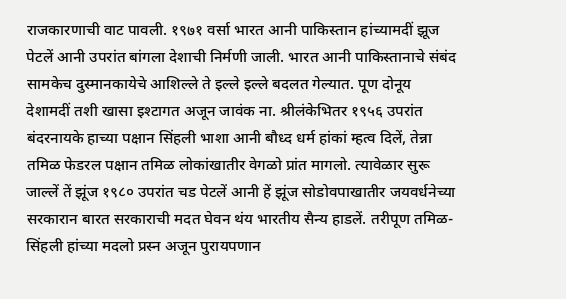राजकारणाची वाट पावली. १९७१ वर्सा भारत आनी पाकिस्तान हांच्यामदीं झूज पेटलें आनी उपरांत बांगला देशाची निर्मणी जाली. भारत आनी पाकिस्तानाचे संबंद सामकेच दुस्मानकायेचे आशिल्ले ते इल्ले इल्ले बदलत गेल्यात. पूण दोनूय देशामदीं तशी खासा इश्टागत अजून जावंक ना. श्रीलंकेभितर १९५६ उपरांत बंदरनायके हाच्या पक्षान सिंहली भाशा आनी बौध्द धर्म हांकां म्हत्व दिलें, तेन्ना तमिळ फेडरल पक्षान तमिळ लोकांखातीर वेगळो प्रांत मागलो. त्यावेळार सुरू जाल्लें तें झूंज १९८० उपरांत चड पेटलें आनी हें झूंज सोडोवपाखातीर जयवर्धनेच्या सरकारान बारत सरकाराची मदत घेवन थंय भारतीय सैन्य हाडलें. तरीपूण तमिळ-सिंहली हांच्या मदलो प्रस्न अजून पुरायपणान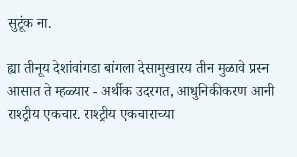सुटूंक ना.

ह्या तीनूय देशांवांगडा बांगला देसामुखारय तीन मुळावे प्रस्न आसात ते म्हळ्यार - अर्थीक उदरगत, आधुनिकीकरण आनी राश्ट्रीय एकचार. राश्ट्रीय एकचाराच्या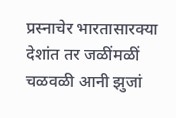प्रस्नाचेर भारतासारक्या देशांत तर जळींमळीं चळवळी आनी झुजां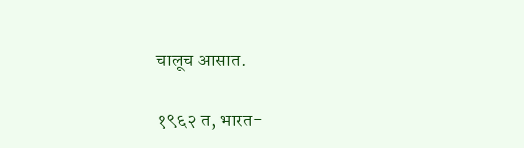चालूच आसात.

१९६२ त, भारत-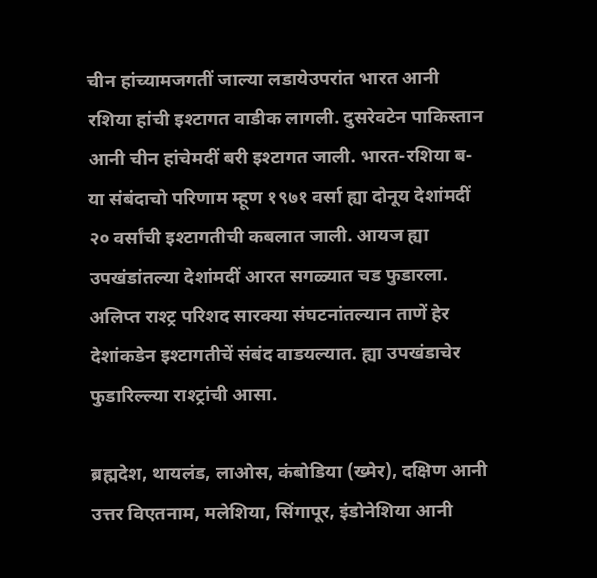चीन हांच्यामजगतीं जाल्या लडायेउपरांत भारत आनी रशिया हांची इश्टागत वाडीक लागली. दुसरेवटेन पाकिस्तान आनी चीन हांचेमदीं बरी इश्टागत जाली. भारत-रशिया ब-या संबंदाचो परिणाम म्हूण १९७१ वर्सा ह्या दोनूय देशांमदीं २० वर्सांची इश्टागतीची कबलात जाली. आयज ह्या उपखंडांतल्या देशांमदीं आरत सगळ्यात चड फुडारला. अलिप्त राश्ट्र परिशद सारक्या संघटनांतल्यान ताणें हेर देशांकडेन इश्टागतीचें संबंद वाडयल्यात. ह्या उपखंडाचेर फुडारिल्ल्या राश्ट्रांची आसा.

ब्रह्मदेश, थायलंड, लाओस, कंबोडिया (ख्मेर), दक्षिण आनी उत्तर विएतनाम, मलेशिया, सिंगापूर, इंडोनेशिया आनी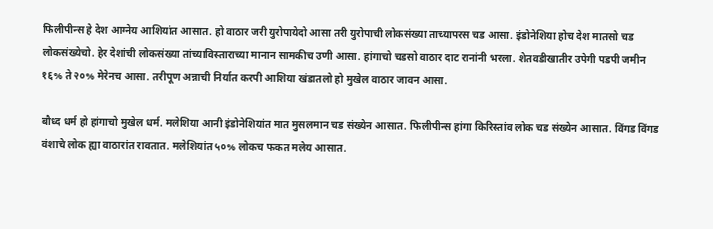फिलीपीन्स हे देश आग्नेय आशियांत आसात. हो वाठार जरी युरोपायेदो आसा तरी युरोपाची लोकसंख्या ताच्यापरस चड आसा. इंडोनेशिया होच देश मातसो चड लोकसंख्येचो. हेर देशांची लोकसंख्या तांच्याविस्ताराच्या मानान सामकीच उणी आसा. हांगाचो चडसो वाठार दाट रानांनी भरला. शेतवडीखातीर उपेगी पडपी जमीन १६% ते २०% मेरेनच आसा. तरीपूण अन्नाची निर्यात करपी आशिया खंडातलो हो मुखेल वाठार जावन आसा.

बौध्द धर्म हो हांगाचो मुखेल धर्म. मलेशिया आनी इंडोनेशियांत मात मुसलमान चड संख्येन आसात. फिलीपीन्स हांगा किरिस्तांव लोक चड संख्येन आसात. विंगड विंगड वंशाचे लोक ह्या वाठारांत रावतात. मलेशियांत ५०% लोकच फकत मलेय आसात.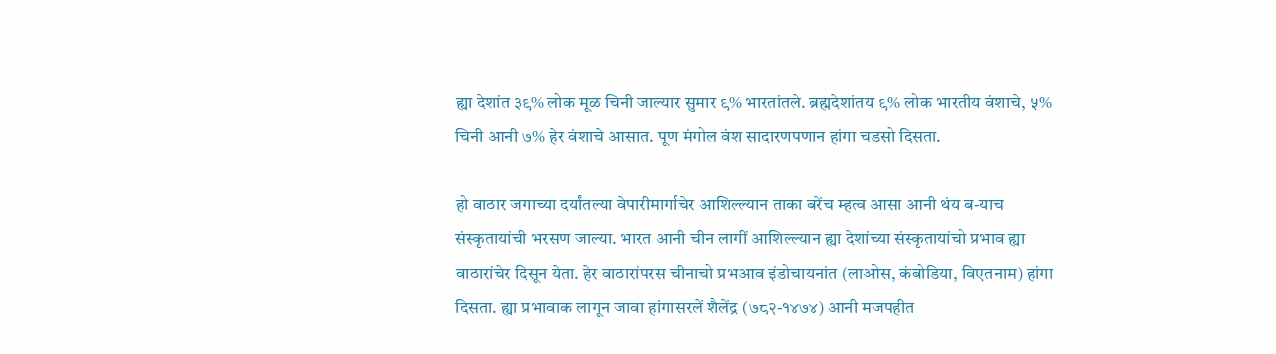ह्या देशांत ३९% लोक मूळ चिनी जाल्यार सुमार ९% भारतांतले. ब्रह्मदेशांतय ९% लोक भारतीय वंशाचे, ५% चिनी आनी ७% हेर वंशाचे आसात. पूण मंगोल वंश सादारणपणान हांगा चडसो दिसता.

हो वाठार जगाच्या दर्यांतल्या वेपारीमार्गाचेर आशिल्ल्यान ताका बरेंच म्हत्व आसा आनी थंय ब-याच संस्कृतायांची भरसण जाल्या. भारत आनी चीन लागीं आशिल्ल्यान ह्या देशांच्या संस्कृतायांचो प्रभाव ह्या वाठारांचेर दिसून येता. हेर वाठारांपरस चीनाचो प्रभआव इंडोचायनांत (लाओस, कंबोडिया, विएतनाम) हांगा दिसता. ह्या प्रभावाक लागून जावा हांगासरलें शैलेंद्र (७८२-१४७४) आनी मजपहीत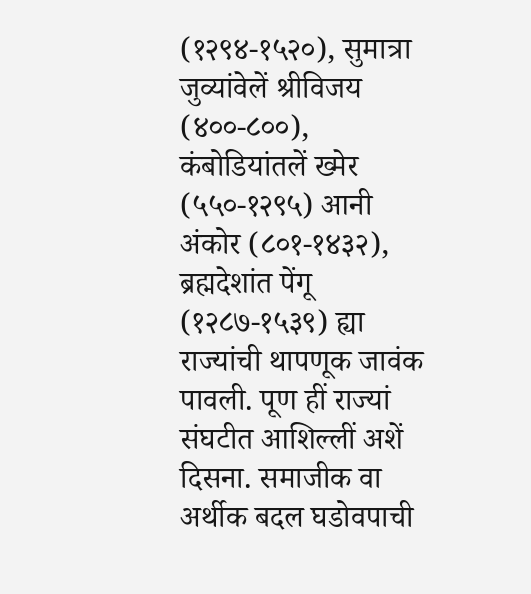(१२९४-१५२०), सुमात्रा जुव्यांवेलें श्रीविजय (४००-८००), कंबोडियांतलें ख्मेर (५५०-१२९५) आनी अंकोर (८०१-१४३२), ब्रह्मदेशांत पेंगू (१२८७-१५३९) ह्या राज्यांची थापणूक जावंक पावली. पूण हीं राज्यां संघटीत आशिल्लीं अशें दिसना. समाजीक वा अर्थीक बदल घडोवपाची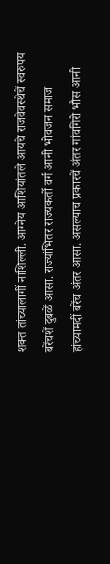शक्त तांच्यालागीं नाशिल्ली. आग्नेय आशियांतले आयचे राजवेवस्थेचें स्वरुपय बरेंचशें दुबळें आसा. राज्यांभितर राज्यकर्तो वर्ग आनी भोवजन समाज हांच्यामदीं बरेंच अंतर आसा. असल्याच प्रकारचें अंतर गांवगिरो भौस आनी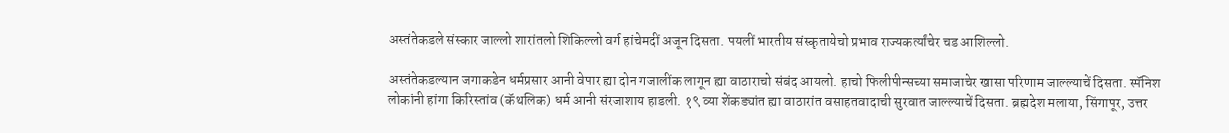अस्तंतेकडले संस्कार जाल्लो शारांतलो शिकिल्लो वर्ग हांचेमदीं अजून दिसता. पयलीं भारतीय संस्कृतायेचो प्रभाव राज्यकर्त्यांचेर चड आशिल्लो.

अस्तंतेकडल्यान जगाकडेन धर्मप्रसार आनी वेपार ह्या दोन गजालींक लागून ह्या वाठाराचो संबंद आयलो. हाचो फिलीपीन्सच्या समाजाचेर खासा परिणाम जाल्ल्याचें दिसता. स्पॅनिश लोकांनी हांगा किरिस्तांव (कॅथलिक) धर्म आनी संरजाशाय हाडली. १९ व्या शेंकड्यांत ह्या वाठारांत वसाहतवादाची सुरवात जाल्ल्याचें दिसता. ब्रह्मदेश मलाया, सिंगापूर, उत्तर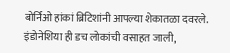बोर्निओ हांकां ब्रिटिशांनी आपल्या शेकातळा दवरले. इंडोनेशिया ही डच लोकांची वसाहत जाली,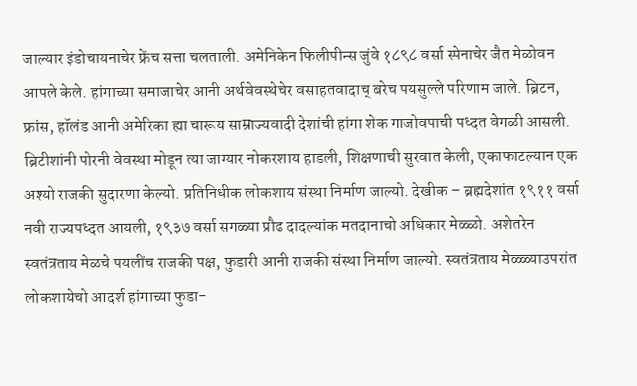जाल्यार इंडोचायनाचेर फ्रेंच सत्ता चलताली. अमेनिकेन फिलीपीन्स जुंवे १८९८ वर्सा स्पेनाचेर जैत मेळोवन आपले केले. हांगाच्या समाजाचेर आनी अर्थवेवस्थेचेर वसाहतवादाच् बरेच पयसुल्ले परिणाम जाले. ब्रिटन, फ्रांस, हॉलंड आनी अमेरिका ह्या चारूय साम्राज्यवादी देशांची हांगा शेक गाजोवपाची पध्दत वेगळी आसली. ब्रिटीशांनी पोरनी वेवस्था मोडून त्या जाग्यार नोकरशाय हाडली, शिक्षणाची सुरवात केली, एकाफाटल्यान एक अश्यो राजकी सुदारणा केल्यो. प्रतिनिधीक लोकशाय संस्था निर्माण जाल्यो. देखीक – ब्रह्मदेशांत १९११ वर्सा नवी राज्यपध्दत आयली, १९३७ वर्सा सगळ्या प्रौढ दादल्यांक मतदानाचो अधिकार मेळ्ळो. अशेतरेन स्वतंत्रताय मेळचे पयलींच राजकी पक्ष, फुडारी आनी राजकी संस्था निर्माण जाल्यो. स्वतंत्रताय मेळ्ळ्याउपरांत लोकशायेचो आदर्श हांगाच्या फुडा-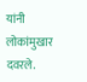यांनी लोकांमुखार दवरले.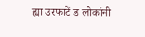ह्या उरफाटें ड लोकांनी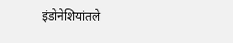इंडोनेशियांतले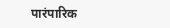पारंपारिक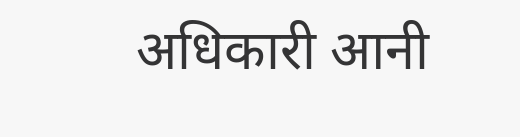अधिकारी आनी